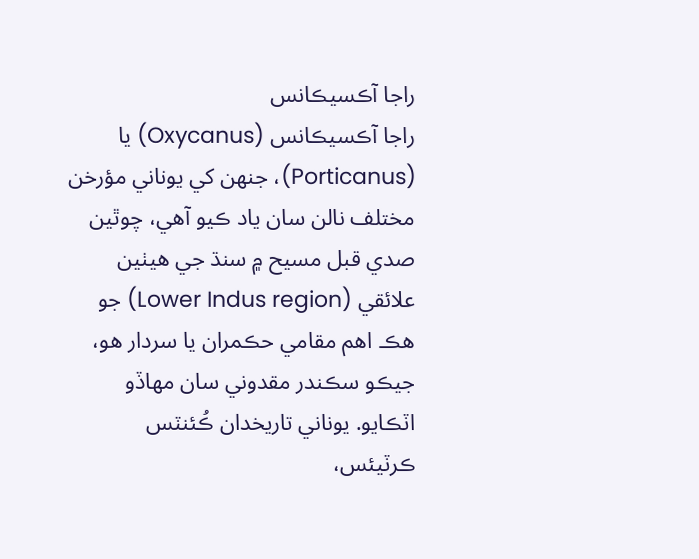راجا آڪسيڪانس
راجا آڪسيڪانس (Oxycanus) يا (Porticanus)، جنهن کي يوناني مؤرخن مختلف نالن سان ياد ڪيو آهي، چوٿين صدي قبل مسيح ۾ سنڌ جي هيٺين علائقي (Lower Indus region) جو هڪ اهم مقامي حڪمران يا سردار هو، جيڪو سڪندر مقدوني سان مھاڏو اٽڪايو. يوناني تاريخدان ڪُئنٽس ڪرٽيئس،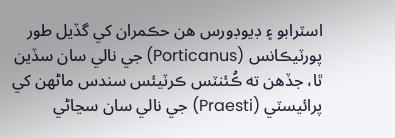اسٽرابو ۽ ڊيوڊورس هن حڪمران کي گڏيل طور پورٽيڪانس (Porticanus) جي نالي سان سڏين ٿا، جڏهن ته ڪُئنٽس ڪرٽيئس سندس ماڻهن کي پرائيسٽي (Praesti) جي نالي سان سڃاڻي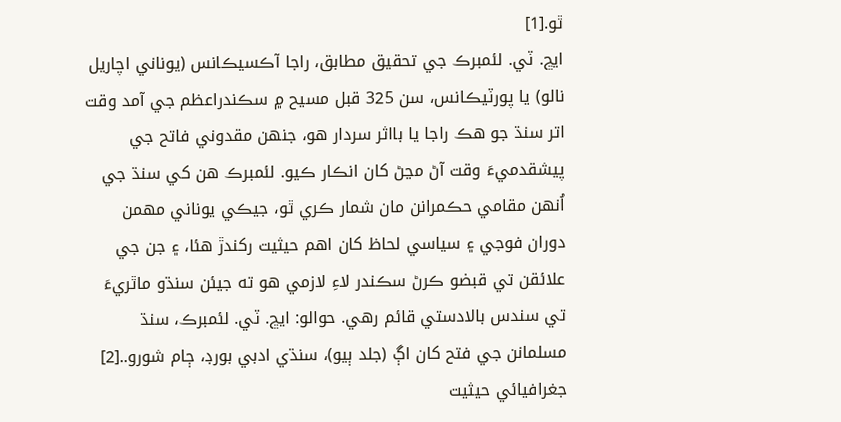ٿو.[1]
ايڇ. ٽي. لئمبرڪ جي تحقيق مطابق، راجا آڪسيڪانس (يوناني اچاريل نالو) يا پورٽيڪانس، سن 325 قبل مسيح ۾ سڪندراعظم جي آمد وقت اتر سنڌ جو هڪ راجا يا بااثر سردار هو، جنهن مقدوني فاتح جي پيشقدميءَ وقت آڻ مڃڻ کان انڪار ڪيو. لئمبرڪ هن کي سنڌ جي اُنهن مقامي حڪمرانن مان شمار ڪري ٿو، جيڪي يوناني مهمن دوران فوجي ۽ سياسي لحاظ کان اهم حيثيت رکندڙ هئا، ۽ جن جي علائقن تي قبضو ڪرڻ سڪندر لاءِ لازمي هو ته جيئن سنڌو ماٿريءَ تي سندس بالادستي قائم رهي. حوالو: ايڇ. ٽي. لئمبرڪ، سنڌ مسلمانن جي فتح کان اڳ (جلد ٻيو)، سنڌي ادبي بورڊ، ڄام شورو..[2]
جغرافيائي حيثيت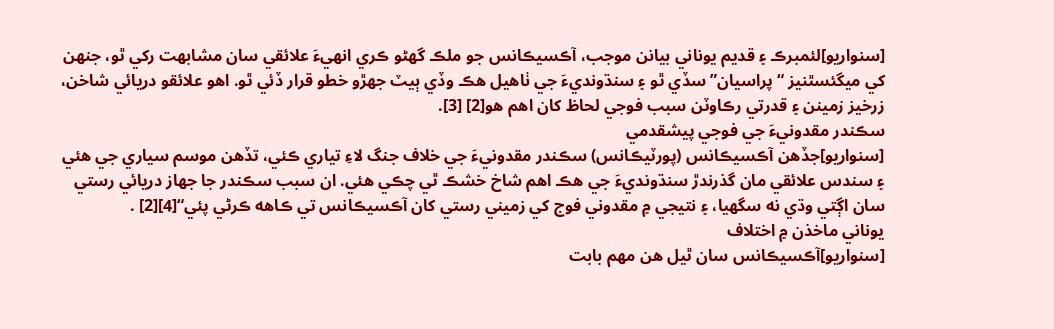[سنواريو]لئمبرڪ ۽ قديم يوناني بيانن موجب، آڪسيڪانس جو ملڪ گهڻو ڪري انهيءَ علائقي سان مشابهت رکي ٿو، جنهن کي ميگئسٿنيز “پراسيان” سڏي ٿو ۽ سنڌونديءَ جي ٺاهيل هڪ وڏي ٻيٽ جهڙو خطو قرار ڏئي ٿو. اهو علائقو دريائي شاخن، زرخيز زمينن ۽ قدرتي رڪاوٽن سبب فوجي لحاظ کان اهم هو[2] [3].
سڪندر مقدونيءَ جي فوجي پيشقدمي
[سنواريو]جڏهن آڪسيڪانس (پورٽيڪانس) سڪندر مقدونيءَ جي خلاف جنگ لاءِ تياري ڪئي، تڏهن موسم سياري جي هئي ۽ سندس علائقي مان گذرندڙ سنڌونديءَ جي هڪ اهم شاخ خشڪ ٿي چڪي هئي. ان سبب سڪندر جا جهاز دريائي رستي سان اڳتي وڌي نه سگهيا، ۽ نتيجي ۾ مقدوني فوج کي زميني رستي کان آڪسيڪانس تي ڪاهه ڪرڻي پئي“[4][2] .
يوناني ماخذن ۾ اختلاف
[سنواريو]آڪسيڪانس سان ٿيل هن مهم بابت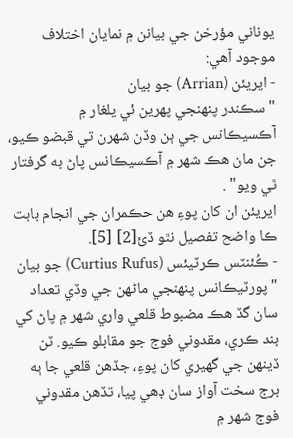يوناني مؤرخن جي بيانن ۾ نمايان اختلاف موجود آهي:
- ايريئن (Arrian) جو بيان
"سڪندر پنهنجي پهرين ئي يلغار ۾ آڪسيڪانس جي ٻن وڏن شهرن تي قبضو ڪيو، جن مان هڪ شهر ۾ آڪسيڪانس پاڻ به گرفتار ٿي ويو" .
ايريئن ان کان پوءِ هن حڪمران جي انجام بابت ڪا واضح تفصيل نٿو ڏئ[2] [5].
- ڪُئنٽس ڪرٽيئس (Curtius Rufus) جو بيان
"پورٽيڪانس پنهنجي ماڻهن جي وڏي تعداد سان گڏ هڪ مضبوط قلعي واري شهر ۾ پاڻ کي بند ڪري، مقدوني فوج جو مقابلو ڪيو. ٽن ڏينهن جي گهيري کان پوءِ، جڏهن قلعي جا ٻه برج سخت آواز سان ڊهي پيا، تڏهن مقدوني فوج شهر ۾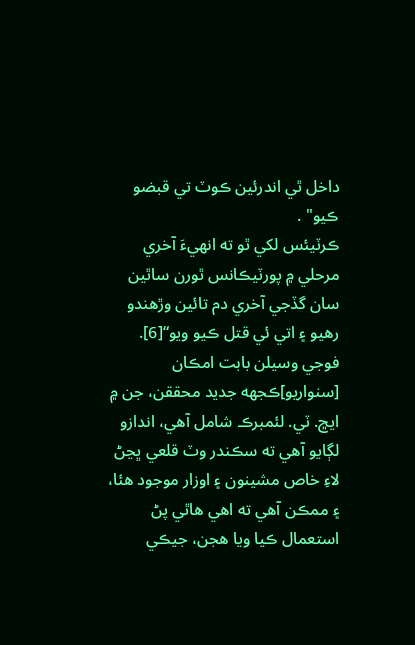داخل ٿي اندرئين ڪوٽ تي قبضو ڪيو" .
ڪرٽيئس لکي ٿو ته انهيءَ آخري مرحلي ۾ پورٽيڪانس ٿورن ساٿين سان گڏجي آخري دم تائين وڙهندو رهيو ۽ اتي ئي قتل ڪيو ويو“[6].
فوجي وسيلن بابت امڪان
[سنواريو]ڪجهه جديد محققن، جن ۾ ايڇ. ٽي. لئمبرڪ شامل آهي، اندازو لڳايو آهي ته سڪندر وٽ قلعي ڀڃڻ لاءِ خاص مشينون ۽ اوزار موجود هئا، ۽ ممڪن آهي ته اهي هاٿي پڻ استعمال ڪيا ويا هجن، جيڪي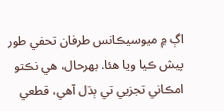اڳ ۾ ميوسيڪانس طرفان تحفي طور پيش ڪيا ويا هئا. بهرحال، هي نڪتو امڪاني تجزيي تي ٻڌل آهي، قطعي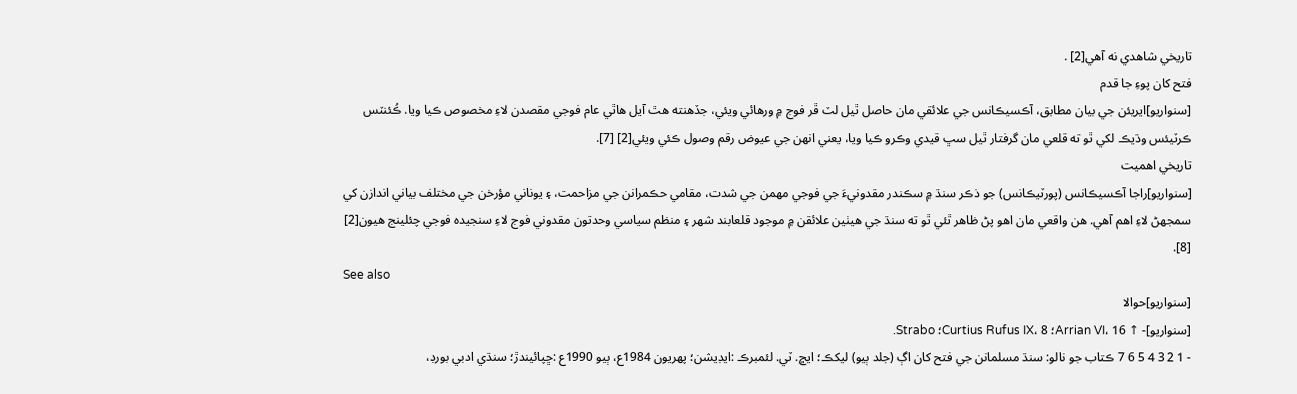تاريخي شاهدي نه آهي[2] .
فتح کان پوءِ جا قدم
[سنواريو]ايريئن جي بيان مطابق، آڪسيڪانس جي علائقي مان حاصل ٿيل لٽ ڦر فوج ۾ ورهائي ويئي، جڏهنته هٿ آيل هاٿي عام فوجي مقصدن لاءِ مخصوص ڪيا ويا. ڪُئنٽس ڪرٽيئس وڌيڪ لکي ٿو ته قلعي مان گرفتار ٿيل سڀ قيدي وڪرو ڪيا ويا، يعني انهن جي عيوض رقم وصول ڪئي ويئي[2] [7].
تاريخي اهميت
[سنواريو]راجا آڪسيڪانس (پورٽيڪانس) جو ذڪر سنڌ ۾ سڪندر مقدونيءَ جي فوجي مهمن جي شدت، مقامي حڪمرانن جي مزاحمت، ۽ يوناني مؤرخن جي مختلف بياني اندازن کي سمجهڻ لاءِ اهم آهي. هن واقعي مان اهو پڻ ظاهر ٿئي ٿو ته سنڌ جي هيٺين علائقن ۾ موجود قلعابند شهر ۽ منظم سياسي وحدتون مقدوني فوج لاءِ سنجيده فوجي چئلينج هيون[2] [8].
See also
[سنواريو]حوالا
[سنواريو]- ↑ Arrian VI، 16؛ Curtius Rufus IX، 8؛ Strabo.
- 1 2 3 4 5 6 7 ڪتاب جو نالو: سنڌ مسلمانن جي فتح کان اڳ (جلد ٻيو) ليکڪ؛ ايڇ. ٽي. لئمبرڪ :ايڊيشن؛ پهريون 1984ع، ٻيو 1990ع :ڇپائيندڙ؛ سنڌي ادبي بورڊ،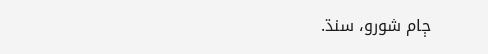ڄام شورو، سنڌ.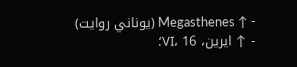- ↑ Megasthenes (يوناني روايت)
- ↑ ايرين، VI، 16؛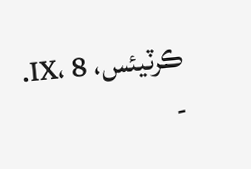ڪرٽيئس، IX، 8.
-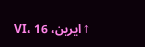↑ ايرين، VI، 16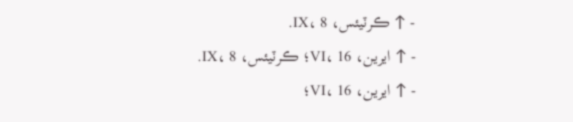- ↑ ڪرٽيئس، IX، 8.
- ↑ ايرين، VI، 16؛ ڪرٽيئس، IX، 8.
- ↑ ايرين، VI، 16؛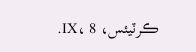ڪرٽيئس، IX، 8.